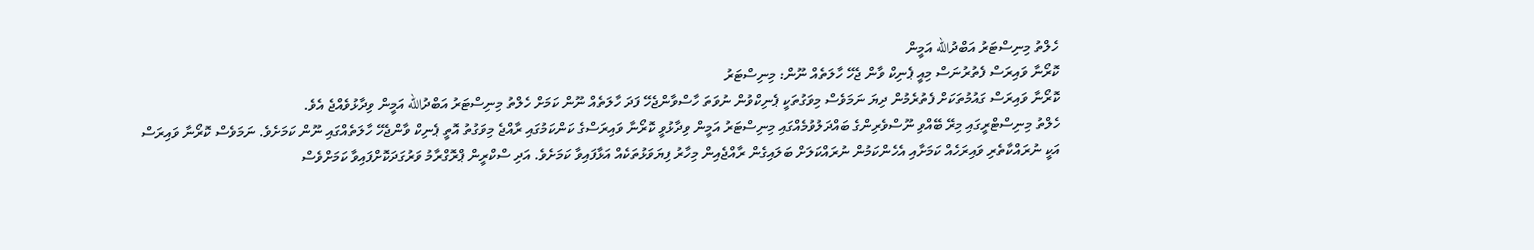ހެލްތު މިނިސްޓަރު އަބްދުالله އަމީން
ކޮރޯނާ ވައިރަސް ފެތުރުނަސް މިއީ ޕެނިކް ވާން ޖެހޭ ހާލަތެއް ނޫން: މިނިސްޓަރު
ކޮރޯނާ ވައިރަސް ގައުމުތަކަށް ފެތުރެމުން ދިޔަ ނަމަވެސް މިވަގުތަކީ ޕެނިކްވުން ނުވަތަ ހާސްވާންޖެހޭ ފަދަ ހާލަތެއް ނޫން ކަމަށް ހެލްތު މިނިސްޓަރު އަބްދުالله އަމީން ވިދާޅުވެއްޖެ އެވެ.
ހެލްތު މިނިސްޓްރީގައި މިރޭ ބޭއްވި ނޫސްވެރިންގެ ބައްދަލުވުމެއްގައި މިނިސްޓަރު އަމީން ވިދާޅުވީ ކޮރޯނާ ވައިރަސްގެ ކަންކަމުގައި ރާއްޖެ މިވަގުތު އޮތީ ޕެނިކް ވާންޖެހޭ ހާލަތެއްގައި ނޫން ކަމަށެވެ. ނަމަވެސް ކޮރޯނާ ވައިރަސް އަކީ ނުރައްކާތެރި ވައިރަހެއް ކަމަށާއި އެހެންކަމުން ނުރައްކަލަށް ބަލައިގެން ރާއްޖެއިން މިހާރު ފިޔަވަޅުތަކެއް އަޅާފައިވާ ކަމަށެވެ. އަދި ސްކްރީން ޕްރޮގްރާމު ވަރުގަދަކޮށްފައިވާ ކަމަށްވެސް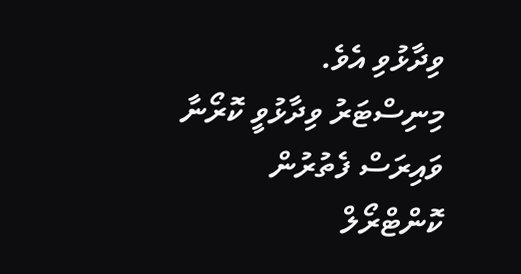ވިދާޅުވި އެވެ.
މިނިސްޓަރު ވިދާޅުވީ ކޮރޯނާ ވައިރަސް ފެތުރުން ކޮންޓްރޯލް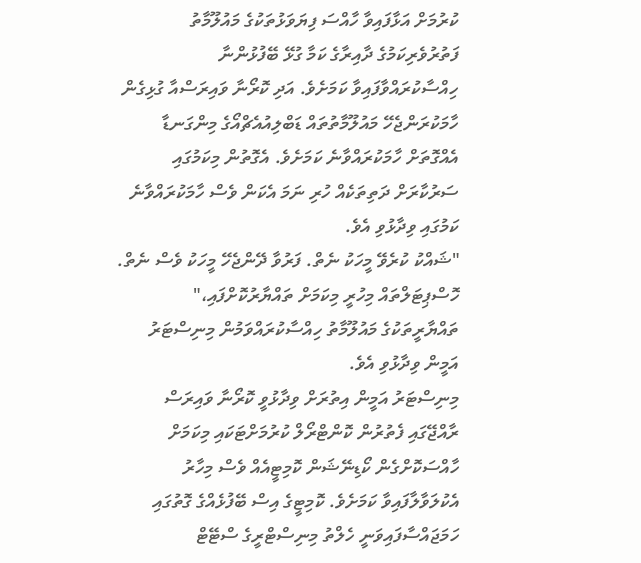ކުރުމަށް އަޅާފައިވާ ހާއްސަ ފިޔަވަޅުތަކުގެ މައުލޫމާތު ފަތުރުވެރިކަމުގެ ދާއިރާގެ ކަމާ ގުޅޭ ބޭފުޅުންނާ ހިއްސާކުރައްވާފައިވާ ކަމަށެވެ. އަދި ކޮރޯނާ ވައިރަސްއާ ގުޅިގެން ހާމަކުރަންޖެހޭ މައުލޫމާތުތައް ޑަބްލިއުއެޗްއޯގެ މިންގަނޑާ އެއްގޮތަށް ހާމަކުރައްވާނެ ކަމަށެވެ. އެގޮތުން މިކަމުގައި ސަރުކާރަށް ދަތިތަކެއް ހުރި ނަމަ އެކަން ވެސް ހާމަކުރައްވާނެ ކަމުގައި ވިދާޅުވި އެވެ.
"ޝައްކު ކުރެވޭ މީހަކު ނެތް. ފަރުވާ ދޭންޖެހޭ މީހަކު ވެސް ނެތް. ހޮސްޕިޓަލްތައް މިހުރީ މިކަމަށް ތައްޔާރުކޮށްފައި،" ތައްޔާރީތަކުގެ މައުލޫމާތު ހިއްސާކުރައްވަމުން މިނިސްޓަރު އަމީން ވިދާޅުވި އެވެ.
މިނިސްޓަރު އަމީން އިތުރަށް ވިދާޅުވީ ކޮރޯނާ ވައިރަސް ރާއްޖޭގައި ފެތުރުން ކޮންޓްރޯލް ކުރުމަށްޓަކައި މިކަމަށް ހާއްސަކޮށްގެން ކޯޑިނޭޝަން ކޮމިޓީއެއް ވެސް މިހާރު އެކުލަވާލާފައިވާ ކަމަށެވެ. ކޮމިޓީގެ އިސް ބޭފުޅެއްގެ ގޮތުގައި ހަމަޖައްސާފައިވަނީ ހެލްތު މިނިސްޓްރީގެ ސްޓޭޓް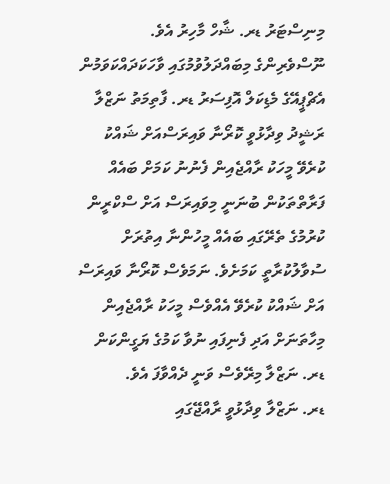މިނިސްޓަރު ޑރ. ޝާހް މާހިރު އެވެ.
ނޫސްވެރިންގެ މިބައްދަލުވުމުގައި ވާހަކަދައްކަވަމުން އެޗްޕީއޭގެ މެޑިކަލް އޮފިސަރު ޑރ. ފާތިމަތު ނަޒްލާ ރަޝީދު ވިދާޅުވީ ކޮރޯނާ ވައިރަސްއަށް ޝައްކު ކުރެވޭ މީހަކު ރާއްޖެއިން ފެނުނު ކަމަށް ބައެއް ފަރާތްތަކުން ބުނަނީ މިވައިރަސް އަށް ސްކްރީން ކުރުމުގެ ތެރޭގައި ބައެއް މީހުންނާ އިތުރަށް ސުވާލުކުރާތީ ކަމަށެވެ. ނަމަވެސް ކޮރޯނާ ވައިރަސް އަށް ޝައްކު ކުރެވޭ އެއްވެސް މީހަކު ރާއްޖެއިން މިހާތަނަށް އަދި ފެނިފައި ނުވާ ކަމުގެ ޔަގީންކަން ޑރ. ނަޒްލާ މިރޭވެސް ވަނީ ދެއްވާފަ އެވެ.
ޑރ. ނަޒްލާ ވިދާޅުވީ ރާއްޖޭގައި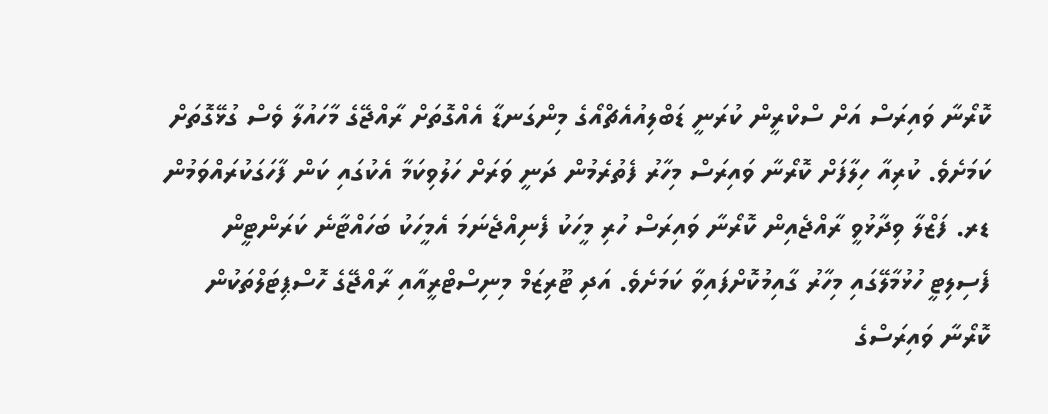ކޮރޯނާ ވައިރަސް އަށް ސްކްރީން ކުރަނީ ޑަބްލިއުއެޗްއޯގެ މިންގަނޑާ އެއްގޮތަށް ރާއްޖޭގެ މާހައުލާ ވެސް ގުޅޭގޮތަށް ކަމަށެވެ. ކުރިއާ ހިލާފަށް ކޮރޯނާ ވައިރަސް މިހާރު ފެތުރެމުން ދަނީ ވަރަށް ހަލުވިކަމާ އެކުގައި ކަން ފާހަގަކުރައްވަމުން ޑރ. ފަޒްލާ ވިދާޅުވީ ރާއްޖެއިން ކޮރޯނާ ވައިރަސް ހުރި މީހަކު ފެނިއްޖެނަމަ އެމީހަކު ބަހައްޓާނެ ކަރަންޓީން ފެސިލިޓީ ހުޅުމާލޭގައި މިހާރު ގާއިމުކޮށްފައިވާ ކަމަށެވެ. އަދި ޓޫރިޒަމް މިނިސްޓްރީއާއި ރާއްޖޭގެ ހޮސްޕިޓަލްތަކުން ކޮރޯނާ ވައިރަސްގެ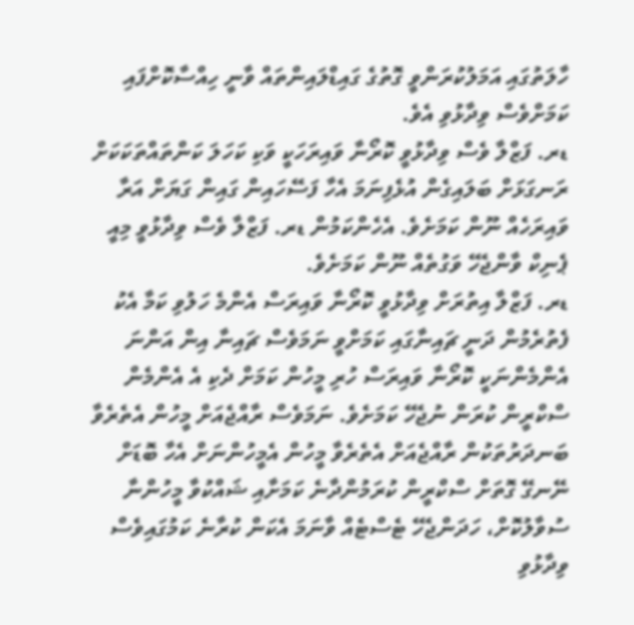ހާލަތުގައި އަމަލުކުރަންވީ ގޮތުގެ ގައިޑްލައިންތައް ވާނީ ހިއްސާކޮށްފައި ކަމަށްވެސް ވިދާޅުވި އެވެ.
ޑރ. ފަޒްލާ ވެސް ވިދާޅުވީ ކޮރޯނާ ވައިރަހަކީ ވަކި ކަހަލަ ކަންތައްތަކަކަށް ރަނގަޅަށް ބަލައިގެން އުޅެފިނަމަ އެހާ ފަސޭހައިން ގައިން ގަޔަށް އަރާ ވައިރަހެއް ނޫން ކަމަށެވެ. އެހެންކަމުން ޑރ. ފަޒްލާ ވެސް ވިދާޅުވީ މިއީ ޕެނިކް ވާންޖެހޭ ވަގުތެއް ނޫން ކަމަށެވެ.
ޑރ. ފަޒްލާ އިތުރަށް ވިދާޅުވީ ކޮރޯނާ ވައިރަސް އެންމެ ހަލުވި ކަމާ އެކު ފެތުރެމުން ދަނީ ޗައިނާގައި ކަމަށްވީ ނަމަވެސް ޗައިނާ އިން އަންނަ އެންމެންނަކީ ކޮރޯނާ ވައިރަސް ހުރި މީހުން ކަމަށް ދެކި އެ އެންމެން ސްކްރީން ކުރަން ނުޖެހޭ ކަމަށެވެ. ނަމަވެސް ރާއްޖެއަށް މީހުން އެތެރެވާ ބަނދަރުތަކުން ރާއްޖެއަށް އެތެރެވާ މީހުން އެމީހުންނަށް އެހާ ބޮޑަށް ނޭނގޭ ގޮތަށް ސްކްރީން ކުރަމުންދާނެ ކަމަށާއި ޝައްކުވާ މީހުންނާ ސުވާލުކޮށް، ހަދަންޖެހޭ ޓެސްޓެއް ވާނަމަ އެކަން ކުރާނެ ކަމުގައިވެސް ވިދާޅުވި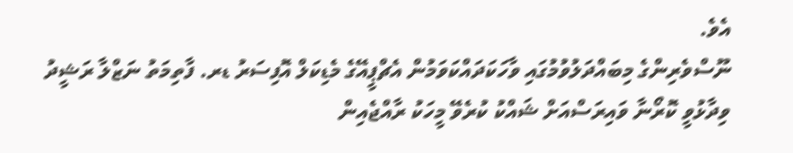އެވެ.
ނޫސްވެރިންގެ މިބައްދަލުވުމުގައި ވާހަކަދައްކަވަމުން އެޗްޕީއޭގެ މެޑިކަލް އޮފިސަރު ޑރ. ފާތިމަތު ނަޒްލާ ރަޝީދު ވިދާޅުވީ ކޮރޯނާ ވައިރަސްއަށް ޝައްކު ކުރެވޭ މީހަކު ރާއްޖެއިން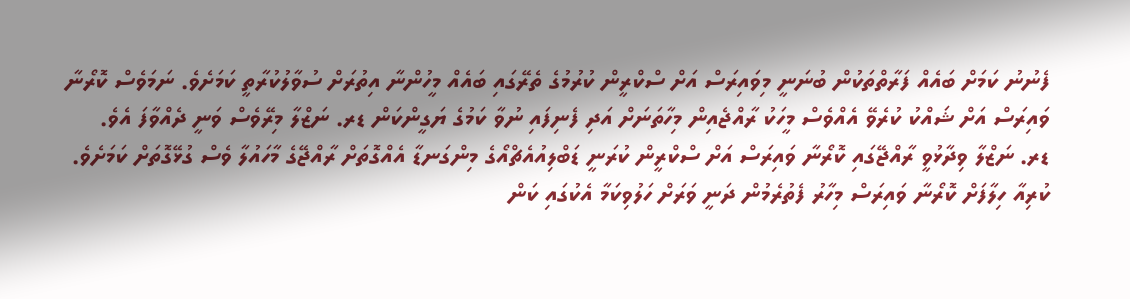ފެނުނު ކަމަށް ބައެއް ފަރާތްތަކުން ބުނަނީ މިވައިރަސް އަށް ސްކްރީން ކުރުމުގެ ތެރޭގައި ބައެއް މީހުންނާ އިތުރަށް ސުވާލުކުރާތީ ކަމަށެވެ. ނަމަވެސް ކޮރޯނާ ވައިރަސް އަށް ޝައްކު ކުރެވޭ އެއްވެސް މީހަކު ރާއްޖެއިން މިހާތަނަށް އަދި ފެނިފައި ނުވާ ކަމުގެ ޔަގީންކަން ޑރ. ނަޒްލާ މިރޭވެސް ވަނީ ދެއްވާފަ އެވެ.
ޑރ. ނަޒްލާ ވިދާޅުވީ ރާއްޖޭގައި ކޮރޯނާ ވައިރަސް އަށް ސްކްރީން ކުރަނީ ޑަބްލިއުއެޗްއޯގެ މިންގަނޑާ އެއްގޮތަށް ރާއްޖޭގެ މާހައުލާ ވެސް ގުޅޭގޮތަށް ކަމަށެވެ. ކުރިއާ ހިލާފަށް ކޮރޯނާ ވައިރަސް މިހާރު ފެތުރެމުން ދަނީ ވަރަށް ހަލުވިކަމާ އެކުގައި ކަން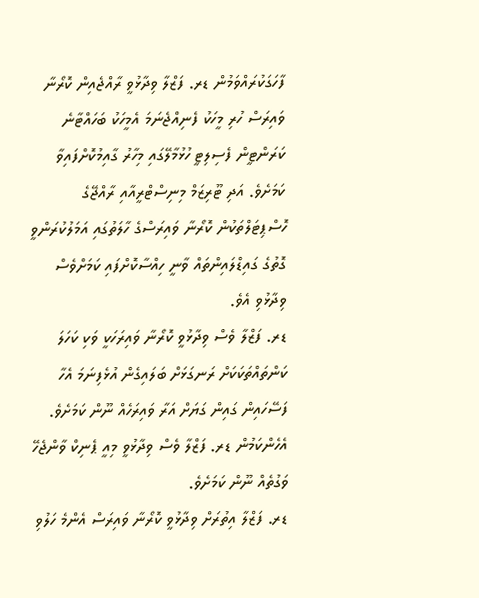ފާހަގަކުރައްވަމުން ޑރ. ފަޒްލާ ވިދާޅުވީ ރާއްޖެއިން ކޮރޯނާ ވައިރަސް ހުރި މީހަކު ފެނިއްޖެނަމަ އެމީހަކު ބަހައްޓާނެ ކަރަންޓީން ފެސިލިޓީ ހުޅުމާލޭގައި މިހާރު ގާއިމުކޮށްފައިވާ ކަމަށެވެ. އަދި ޓޫރިޒަމް މިނިސްޓްރީއާއި ރާއްޖޭގެ ހޮސްޕިޓަލްތަކުން ކޮރޯނާ ވައިރަސްގެ ހާލަތުގައި އަމަލުކުރަންވީ ގޮތުގެ ގައިޑްލައިންތައް ވާނީ ހިއްސާކޮށްފައި ކަމަށްވެސް ވިދާޅުވި އެވެ.
ޑރ. ފަޒްލާ ވެސް ވިދާޅުވީ ކޮރޯނާ ވައިރަހަކީ ވަކި ކަހަލަ ކަންތައްތަކަކަށް ރަނގަޅަށް ބަލައިގެން އުޅެފިނަމަ އެހާ ފަސޭހައިން ގައިން ގަޔަށް އަރާ ވައިރަހެއް ނޫން ކަމަށެވެ. އެހެންކަމުން ޑރ. ފަޒްލާ ވެސް ވިދާޅުވީ މިއީ ޕެނިކް ވާންޖެހޭ ވަގުތެއް ނޫން ކަމަށެވެ.
ޑރ. ފަޒްލާ އިތުރަށް ވިދާޅުވީ ކޮރޯނާ ވައިރަސް އެންމެ ހަލުވި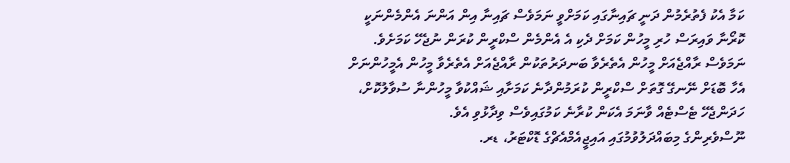ކަމާ އެކު ފެތުރެމުން ދަނީ ޗައިނާގައި ކަމަށްވީ ނަމަވެސް ޗައިނާ އިން އަންނަ އެންމެންނަކީ ކޮރޯނާ ވައިރަސް ހުރި މީހުން ކަމަށް ދެކި އެ އެންމެން ސްކްރީން ކުރަން ނުޖެހޭ ކަމަށެވެ. ނަމަވެސް ރާއްޖެއަށް މީހުން އެތެރެވާ ބަނދަރުތަކުން ރާއްޖެއަށް އެތެރެވާ މީހުން އެމީހުންނަށް އެހާ ބޮޑަށް ނޭނގޭ ގޮތަށް ސްކްރީން ކުރަމުންދާނެ ކަމަށާއި ޝައްކުވާ މީހުންނާ ސުވާލުކޮށް، ހަދަންޖެހޭ ޓެސްޓެއް ވާނަމަ އެކަން ކުރާނެ ކަމުގައިވެސް ވިދާޅުވި އެވެ.
ނޫސްވެރިންގެ މިބައްދަލުވުމުގައި އައިޖީއެމްއެޗްގެ ޑޮކްޓަރު، ޑރ.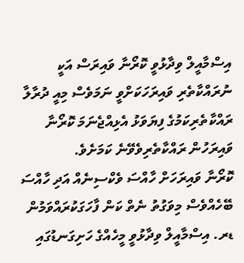އިސްމާއީލް ވިދާޅުވީ ކޮރޯނާ ވައިރަސް އަކީ ނުރައްކާތެރި ވައިރަހަކަށްވީ ނަމަވެސް މިއީ ދުރާލާ ރައްކާތެރިކަމުގެ ފިޔަވަޅު އެޅިއްޖެނަމަ ކޮރޯނާ ވައިރަހުން ރައްކާތެރިވެވޭނެ ކަމަށެވެ.
ކޮރޯނާ ވައިރަހަށް ހާއްސަ ވެކްސިނެއް އަދި ހާއްސަ ބޭހެއްވެސް މިވަގުތު ނެތް ކަން ފާހަގަކުރައްވަމުން ޑރ. އިސްމާއީލް ވިދާޅުވީ މީހެއްގެ ހަށިގަނޑުގައި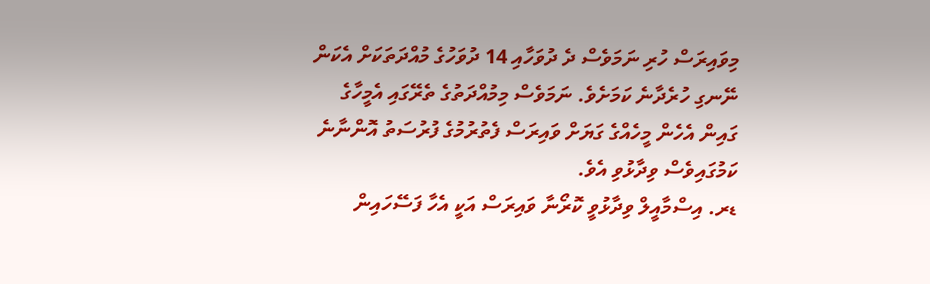މިވައިރަސް ހުރި ނަމަވެސް ދެ ދުވަހާއި 14 ދުވަހުގެ މުއްދަތަކަށް އެކަން ނޭނގި ހުރެދާނެ ކަމަށެވެ. ނަމަވެސް މިމުއްދަތުގެ ތެރޭގައި އެމީހާގެ ގައިން އެހެން މީހެއްގެ ގަޔަށް ވައިރަސް ފެތުރުމުގެ ފުރުސަތު އޮންނާނެ ކަމުގައިވެސް ވިދާޅުވި އެވެ.
ޑރ. އިސްމާއީލް ވިދާޅުވީ ކޮރޯނާ ވައިރަސް އަކީ އެހާ ފަސޭހައިން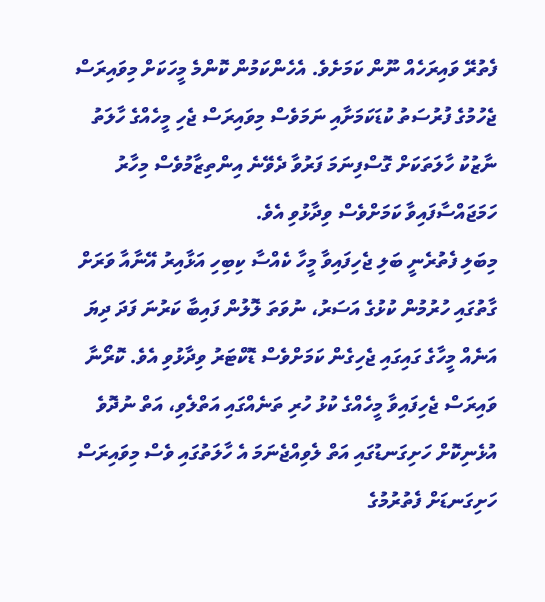ފެތުރޭ ވައިރަހެއް ނޫން ކަމަށެވެ. އެހެންކަމުން ކޮންމެ މީހަކަށް މިވައިރަސް ޖެހުމުގެ ފުރުސަތު ކުޑަކަމަށާއި ނަމަވެސް މިވައިރަސް ޖެހި މީހެއްގެ ހާލަތު ނާޒުކު ހާލަތަކަށް ގޮސްފިނަމަ ފަރުވާ ދެވޭނެ އިންތިޒާމުވެސް މިހާރު ހަމަޖައްސާފައިވާ ކަމަށްވެސް ވިދާޅުވި އެވެ.
މިބަލި ފެތުރެނީ ބަލި ޖެހިފައިވާ މީހާ ކެއްސާ ކިބިހި އަޅާއިރު އޭނާއާ ވަރަށް ގާތުގައި ހުރުމުން ކުޅުގެ އަސަރު، ނުވަތަ ލޮލުން ފައިބާ ކަރުނަ ފަދަ ދިޔަ އަނެއް މީހާގެ ގައިގައި ޖެހިގެން ކަމަށްވެސް ޑޮކްޓަރު ވިދާޅުވި އެވެ. ކޮރޯނާ ވައިރަސް ޖެހިފައިވާ މީހެއްގެ ކުޅު ހުރި ތަނެއްގައި އަތްލެވި، އަތް ނުދޮވެ އުޅެނިކޮށް ހަށިގަނޑުގައި އަތް ލެވިއްޖެނަމަ އެ ހާލަތުގައި ވެސް މިވައިރަސް ހަށިގަނޑަށް ފެތުރުމުގެ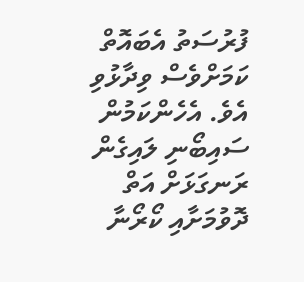ފުރުސަތު އެބައޮތް ކަމަށްވެސް ވިދާޅުވި އެވެ. އެހެންކަމުން ސައިބޯނި ލައިގެން ރަނގަޅަށް އަތް ދޮވުމަށާއި ކޯރޯނާ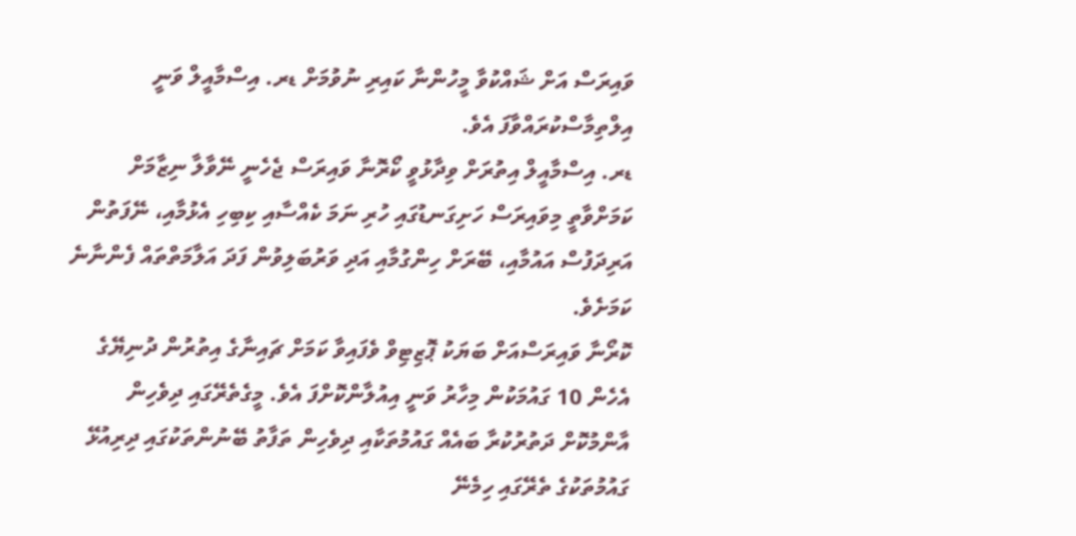ވައިރަސް އަށް ޝައްކުވާ މީހުންނާ ކައިރި ނުވުމަށް ޑރ. އިސްމާއީލް ވަނީ އިލްތިމާސްކުރައްވާފަ އެވެ.
ޑރ. އިސްމާއީލް އިތުރަށް ވިދާޅުވީ ކޯރޮނާ ވައިރަސް ޖެހެނީ ނޭވާލާ ނިޒާމަށް ކަމަށްވާތީ މިވައިރަސް ހަށިގަނޑުގައި ހުރި ނަމަ ކެއްސާއި ކިބިހި އެޅުމާއި، ނޭފަތުން އަރިދަފުސް އައުމާއި، ބޭރަށް ހިންގުމާއި އަދި ވަރުބަލިވުން ފަދަ އަލާމަތްތައް ފެންނާނެ ކަމަށެވެ.
ކޮރޯނާ ވައިރަސްއަށް ބަޔަކު ޕޮޒިޓިވް ވެފައިވާ ކަމަށް ޗައިނާގެ އިތުރުން ދުނިޔޭގެ އެހެން 10 ގައުމަކުން މިހާރު ވަނީ އިއުލާންކޮށްފަ އެވެ. މީގެތެރޭގައި ދިވެހިން އާންމުކޮށް ދަތުރުކުރާ ބައެއް ގައުމުތަކާއި ދިވެހިން ތަފާތު ބޭނުންތަކުގައި ދިރިއުޅޭ ގައުމުތަކުގެ ތެރޭގައި ހިމެނޭ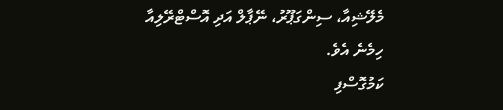މެލޭޝިއާ، ސިންގަޕޫރު، ނޭޕާލް އަދި އޮސްޓްރޭލިއާ ހިމެނެ އެވެ.
ކަމުގޮސްފި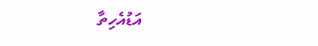އަޑުއެހިތާ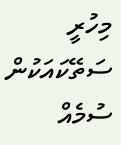މިހުރީ
ސަތޭކައަކުން ސުމެއް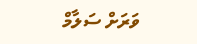ވަރަށް ސަލާމް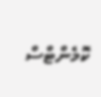ކޮމެންޓްސް